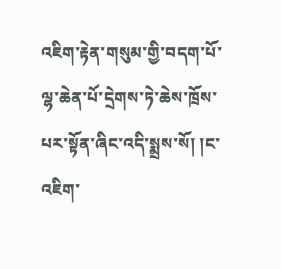འཇིག་རྟེན་གསུམ་གྱི་བདག་པོ་ལྷ་ཆེན་པོ་དྲེགས་ཏེ་ཆེས་ཁྲོས་པར་སྟོན་ཞིང་འདི་སྨྲས་སོ། །ང་འཇིག་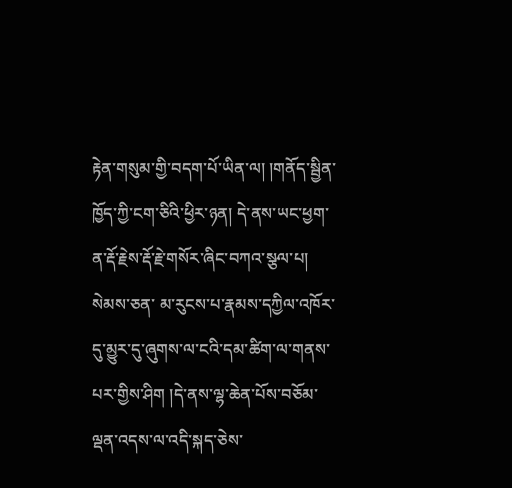རྟེན་གསུམ་གྱི་བདག་པོ་ཡིན་ལ། །གནོད་སྦྱིན་ཁྱོད་ཀྱི་ངག་ཅིའི་ཕྱིར་ཉན། དེ་ནས་ཡང་ཕྱག་ན་རྡོ་རྗེས་རྡོ་རྗེ་གསོར་ཞིང་བཀའ་སྩལ་པ། སེམས་ཅན་ མ་རུངས་པ་རྣམས་དཀྱིལ་འཁོར་དུ་མྱུར་དུ་ཞུགས་ལ་ངའི་དམ་ཚིག་ལ་གནས་པར་གྱིས་ཤིག །དེ་ནས་ལྷ་ཆེན་པོས་བཅོམ་ལྡན་འདས་ལ་འདི་སྐད་ཅེས་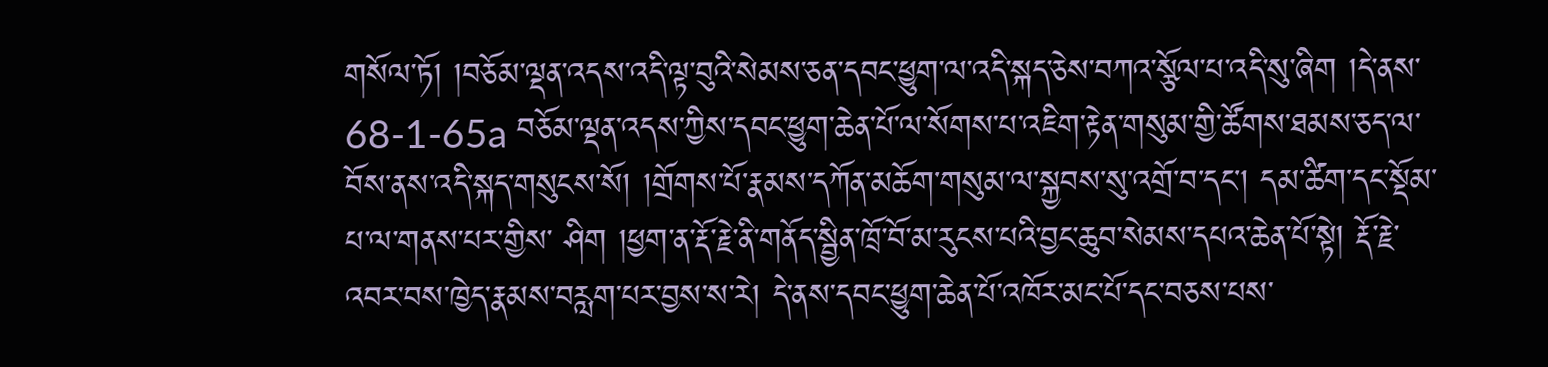གསོལ་ཏོ། །བཅོམ་ལྡན་འདས་འདི་ལྟ་བུའི་སེམས་ཅན་དབང་ཕྱུག་ལ་འདི་སྐད་ཅེས་བཀའ་སྩོལ་པ་འདི་སུ་ཞིག །དེ་ནས་ 68-1-65a བཅོམ་ལྡན་འདས་ཀྱིས་དབང་ཕྱུག་ཆེན་པོ་ལ་སོགས་པ་འཇིག་རྟེན་གསུམ་གྱི་ཚོགས་ཐམས་ཅད་ལ་བོས་ནས་འདི་སྐད་གསུངས་སོ། །གྲོགས་པོ་རྣམས་དཀོན་མཆོག་གསུམ་ལ་སྐྱབས་སུ་འགྲོ་བ་དང་། དམ་ཚིག་དང་སྡོམ་པ་ལ་གནས་པར་གྱིས་ ཤིག །ཕྱག་ན་རྡོ་རྗེ་ནི་གནོད་སྦྱིན་ཁྲོ་བོ་མ་རུངས་པའི་བྱང་ཆུབ་སེམས་དཔའ་ཆེན་པོ་སྟེ། རྡོ་རྗེ་འབར་བས་ཁྱེད་རྣམས་བརླག་པར་བྱས་ས་རེ། དེ་ནས་དབང་ཕྱུག་ཆེན་པོ་འཁོར་མང་པོ་དང་བཅས་པས་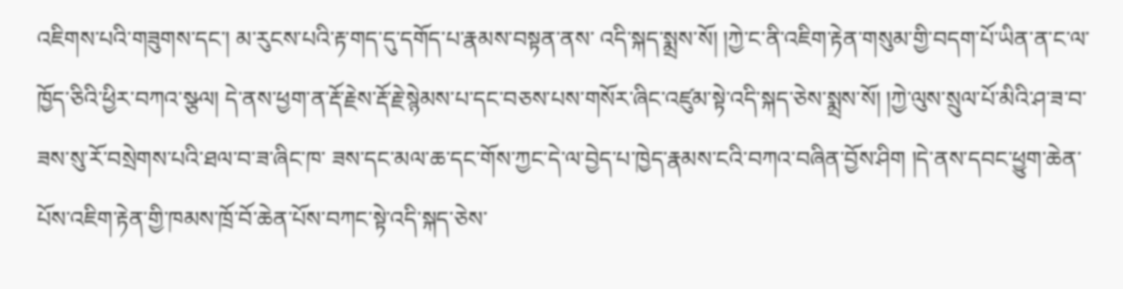འཇིགས་པའི་གཟུགས་དང་། མ་རུངས་པའི་རྟ་གད་དུ་དགོད་པ་རྣམས་བསྟན་ནས་ འདི་སྐད་སྨྲས་སོ། །ཀྱེ་ང་ནི་འཇིག་རྟེན་གསུམ་གྱི་བདག་པོ་ཡིན་ན་ང་ལ་ཁྱོད་ཅིའི་ཕྱིར་བཀའ་སྩལ། དེ་ནས་ཕྱག་ན་རྡོ་རྗེས་རྡོ་རྗེ་སྙེམས་པ་དང་བཅས་པས་གསོར་ཞིང་འཛུམ་སྟེ་འདི་སྐད་ཅེས་སྨྲས་སོ། །ཀྱེ་ལུས་སྲུལ་པོ་མིའི་ཤ་ཟ་བ་ཟས་སུ་རོ་བསྲེགས་པའི་ཐལ་བ་ཟ་ཞིང་ཁ་ ཟས་དང་མལ་ཆ་དང་གོས་ཀྱང་དེ་ལ་བྱེད་པ་ཁྱེད་རྣམས་ངའི་བཀའ་བཞིན་བྱོས་ཤིག །དེ་ནས་དབང་ཕྱུག་ཆེན་པོས་འཇིག་རྟེན་གྱི་ཁམས་ཁྲོ་བོ་ཆེན་པོས་བཀང་སྟེ་འདི་སྐད་ཅེས་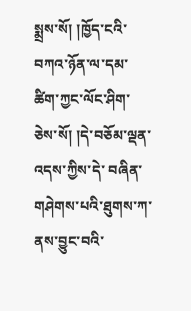སྨྲས་སོ། །ཁྱོད་ངའི་བཀའ་ཉོན་ལ་དམ་ཚིག་ཀྱང་ལོང་ཤིག་ཅེས་སོ། །དེ་བཅོམ་ལྡན་འདས་ཀྱིས་དེ་ བཞིན་གཤེགས་པའི་ཐུགས་ཀ་ནས་བྱུང་བའི་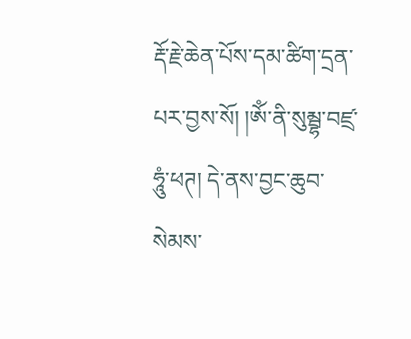རྡོ་རྗེ་ཆེན་པོས་དམ་ཚིག་དྲན་པར་བྱས་སོ། །ཨོཾ་ནི་སུམྦྷ་བཛྲ་ཧཱུཾ་ཕཊ། དེ་ནས་བྱང་ཆུབ་སེམས་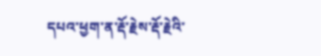དཔའ་ཕྱག་ན་རྡོ་རྗེས་རྡོ་རྗེའི་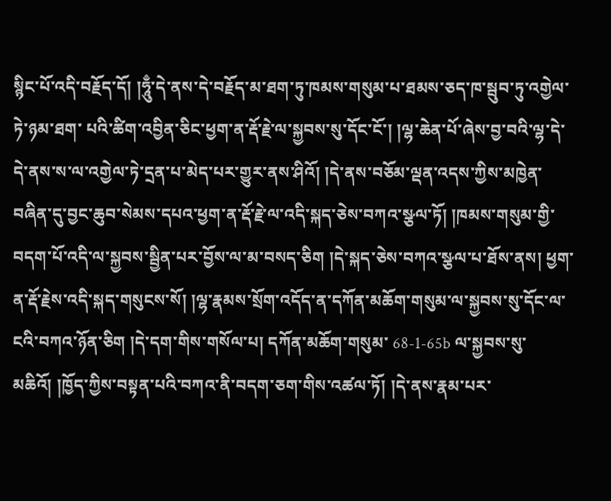སྙིང་པོ་འདི་བརྗོད་དོ། །ཧཱུྃ་དེ་ནས་དེ་བརྗོད་མ་ཐག་ཏུ་ཁམས་གསུམ་པ་ཐམས་ཅད་ཁ་སྦུབ་ཏུ་འགྱེལ་ཏེ་ཉམ་ཐག་ པའི་ཚིག་འབྱིན་ཅིང་ཕྱག་ན་རྡོ་རྗེ་ལ་སྐྱབས་སུ་དོང་ངོ་། །ལྷ་ཆེན་པོ་ཞེས་བྱ་བའི་ལྷ་དེ་དེ་ནས་ས་ལ་འགྱེལ་ཏེ་དྲན་པ་མེད་པར་གྱུར་ནས་ཤིའོ། །དེ་ནས་བཅོམ་ལྡན་འདས་ཀྱིས་མཁྱེན་བཞིན་དུ་བྱང་ཆུབ་སེམས་དཔའ་ཕྱག་ན་རྡོ་རྗེ་ལ་འདི་སྐད་ཅེས་བཀའ་སྩལ་ཏོ། །ཁམས་གསུམ་གྱི་ བདག་པོ་འདི་ལ་སྐྱབས་སྦྱིན་པར་བྱོས་ལ་མ་བསད་ཅིག །དེ་སྐད་ཅེས་བཀའ་སྩལ་པ་ཐོས་ནས། ཕྱག་ན་རྡོ་རྗེས་འདི་སྐད་གསུངས་སོ། །ལྷ་རྣམས་སྲོག་འདོད་ན་དཀོན་མཆོག་གསུམ་ལ་སྐྱབས་སུ་དོང་ལ་ངའི་བཀའ་ཉོན་ཅིག །དེ་དག་གིས་གསོལ་པ། དཀོན་མཆོག་གསུམ་ 68-1-65b ལ་སྐྱབས་སུ་མཆིའོ། །ཁྱོད་ཀྱིས་བསྟན་པའི་བཀའ་ནི་བདག་ཅག་གིས་འཚལ་ཏོ། །དེ་ནས་རྣམ་པར་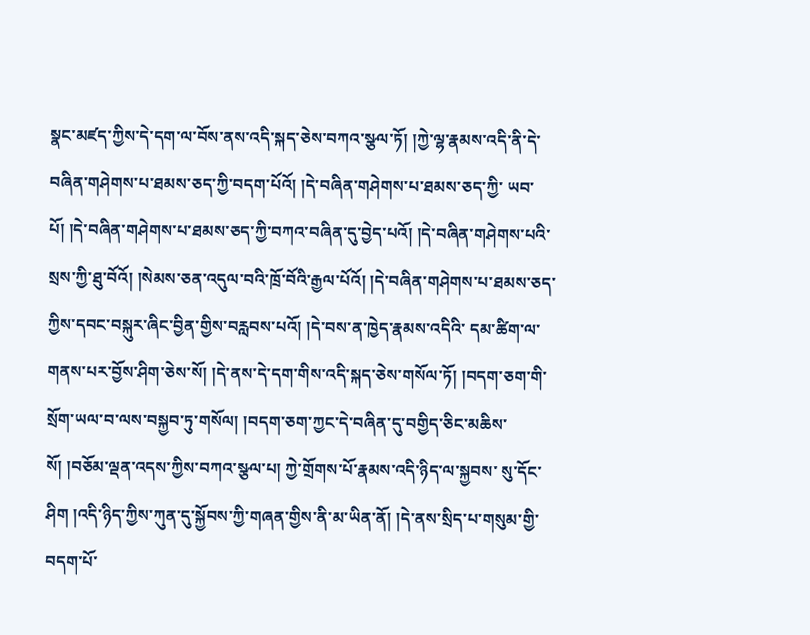སྣང་མཛད་ཀྱིས་དེ་དག་ལ་བོས་ནས་འདི་སྐད་ཅེས་བཀའ་སྩལ་ཏོ། །ཀྱེ་ལྷ་རྣམས་འདི་ནི་དེ་བཞིན་གཤེགས་པ་ཐམས་ཅད་ཀྱི་བདག་པོའོ། །དེ་བཞིན་གཤེགས་པ་ཐམས་ཅད་ཀྱི་ ཡབ་པོ། །དེ་བཞིན་གཤེགས་པ་ཐམས་ཅད་ཀྱི་བཀའ་བཞིན་དུ་བྱེད་པའོ། །དེ་བཞིན་གཤེགས་པའི་སྲས་ཀྱི་ཐུ་བོའོ། །སེམས་ཅན་འདུལ་བའི་ཁྲོ་བོའི་རྒྱལ་པོའོ། །དེ་བཞིན་གཤེགས་པ་ཐམས་ཅད་ཀྱིས་དབང་བསྐུར་ཞིང་བྱིན་གྱིས་བརླབས་པའོ། །དེ་བས་ན་ཁྱེད་རྣམས་འདིའི་ དམ་ཚིག་ལ་གནས་པར་བྱོས་ཤིག་ཅེས་སོ། །དེ་ནས་དེ་དག་གིས་འདི་སྐད་ཅེས་གསོལ་ཏོ། །བདག་ཅག་གི་སྲོག་ཡལ་བ་ལས་བསྐྱབ་ཏུ་གསོལ། །བདག་ཅག་ཀྱང་དེ་བཞིན་དུ་བགྱིད་ཅིང་མཆིས་སོ། །བཅོམ་ལྡན་འདས་ཀྱིས་བཀའ་སྩལ་པ། ཀྱེ་གྲོགས་པོ་རྣམས་འདི་ཉིད་ལ་སྐྱབས་ སུ་དོང་ཤིག །འདི་ཉིད་ཀྱིས་ཀུན་དུ་སྐྱོབས་ཀྱི་གཞན་གྱིས་ནི་མ་ཡིན་ནོ། །དེ་ནས་སྲིད་པ་གསུམ་གྱི་བདག་པོ་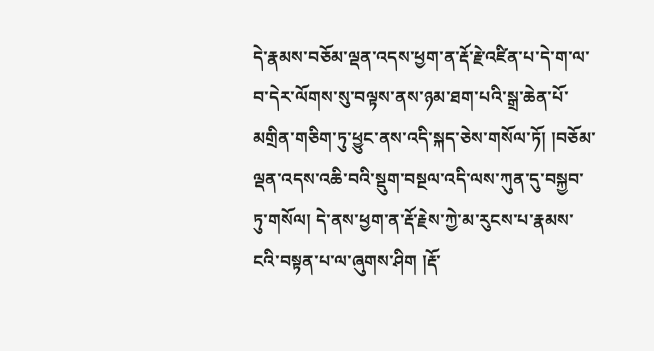དེ་རྣམས་བཅོམ་ལྡན་འདས་ཕྱག་ན་རྡོ་རྗེ་འཛིན་པ་དེ་ག་ལ་བ་དེར་ལོགས་སུ་བལྟས་ནས་ཉམ་ཐག་པའི་སྒྲ་ཆེན་པོ་མགྲིན་གཅིག་ཏུ་ཕྱུང་ནས་འདི་སྐད་ཅེས་གསོལ་ཏོ། །བཅོམ་ ལྡན་འདས་འཆི་བའི་སྡུག་བསྔལ་འདི་ལས་ཀུན་དུ་བསྐྱབ་ཏུ་གསོལ། དེ་ནས་ཕྱག་ན་རྡོ་རྗེས་ཀྱེ་མ་རུངས་པ་རྣམས་ངའི་བསྟན་པ་ལ་ཞུགས་ཤིག །རྡོ་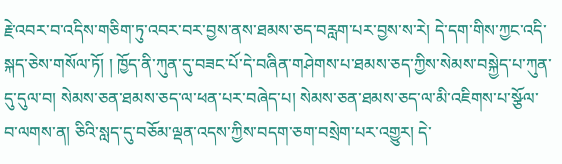རྗེ་འབར་བ་འདིས་གཅིག་ཏུ་འབར་བར་བྱས་ནས་ཐམས་ཅད་བརླག་པར་བྱས་ས་རེ། དེ་དག་གིས་ཀྱང་འདི་སྐད་ཅེས་གསོལ་ཏོ། ། ཁྱོད་ནི་ཀུན་དུ་བཟང་པོ་དེ་བཞིན་གཤེགས་པ་ཐམས་ཅད་ཀྱིས་སེམས་བསྐྱེད་པ་ཀུན་དུ་དུལ་བ། སེམས་ཅན་ཐམས་ཅད་ལ་ཕན་པར་བཞེད་པ། སེམས་ཅན་ཐམས་ཅད་ལ་མི་འཇིགས་པ་སྩོལ་བ་ལགས་ན། ཅིའི་སླད་དུ་བཅོམ་ལྡན་འདས་ཀྱིས་བདག་ཅག་བསྲེག་པར་འགྱུར། དེ་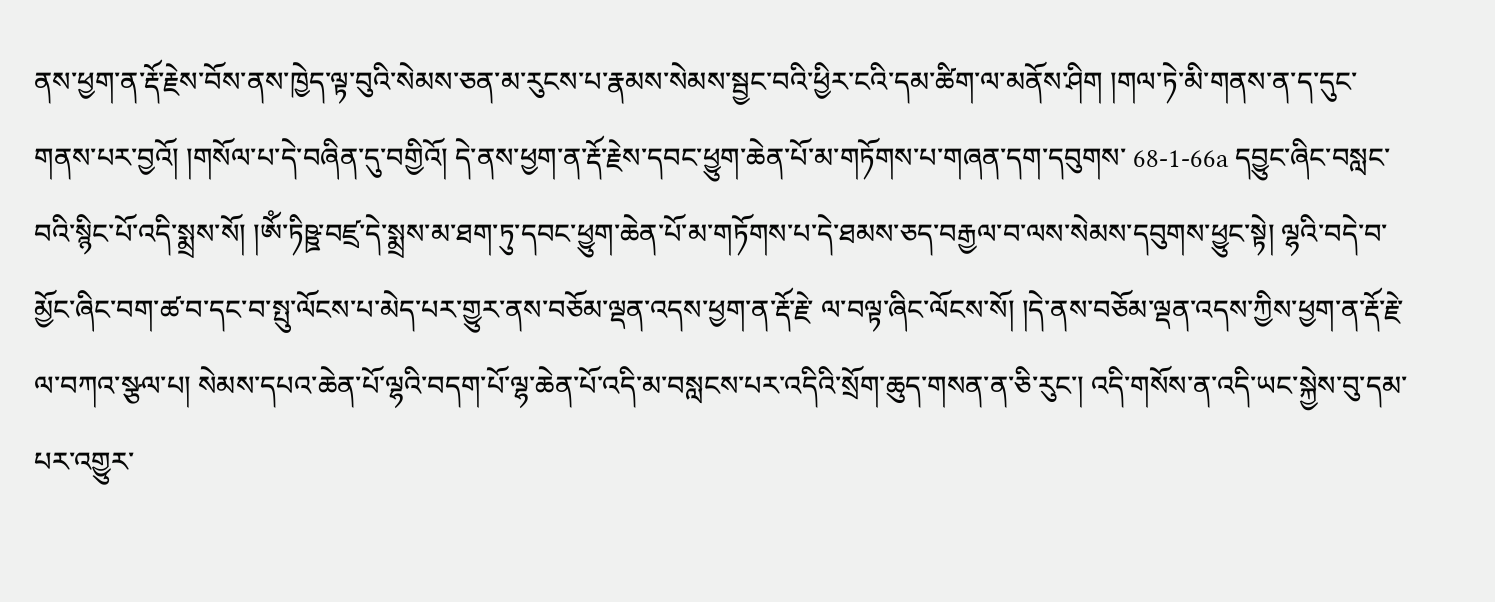ནས་ཕྱག་ན་རྡོ་རྗེས་བོས་ནས་ཁྱེད་ལྟ་བུའི་སེམས་ཅན་མ་རུངས་པ་རྣམས་སེམས་སྦྱང་བའི་ཕྱིར་ངའི་དམ་ཚིག་ལ་མནོས་ཤིག །གལ་ཏེ་མི་གནས་ན་ད་དུང་གནས་པར་བྱའོ། །གསོལ་པ་དེ་བཞིན་དུ་བགྱིའོ། དེ་ནས་ཕྱག་ན་རྡོ་རྗེས་དབང་ཕྱུག་ཆེན་པོ་མ་གཏོགས་པ་གཞན་དག་དབུགས་ 68-1-66a དབྱུང་ཞིང་བསླང་བའི་སྙིང་པོ་འདི་སྨྲས་སོ། །ཨོཾ་ཏིཥྛ་བཛྲ་དེ་སྨྲས་མ་ཐག་ཏུ་དབང་ཕྱུག་ཆེན་པོ་མ་གཏོགས་པ་དེ་ཐམས་ཅད་བརྒྱལ་བ་ལས་སེམས་དབུགས་ཕྱུང་སྟེ། ལྷའི་བདེ་བ་མྱོང་ཞིང་བག་ཚ་བ་དང་བ་སྤུ་ལོངས་པ་མེད་པར་གྱུར་ནས་བཅོམ་ལྡན་འདས་ཕྱག་ན་རྡོ་རྗེ་ ལ་བལྟ་ཞིང་ལོངས་སོ། །དེ་ནས་བཅོམ་ལྡན་འདས་ཀྱིས་ཕྱག་ན་རྡོ་རྗེ་ལ་བཀའ་སྩལ་པ། སེམས་དཔའ་ཆེན་པོ་ལྷའི་བདག་པོ་ལྷ་ཆེན་པོ་འདི་མ་བསླངས་པར་འདིའི་སྲོག་ཆུད་གསན་ན་ཅི་རུང་། འདི་གསོས་ན་འདི་ཡང་སྐྱེས་བུ་དམ་པར་འགྱུར་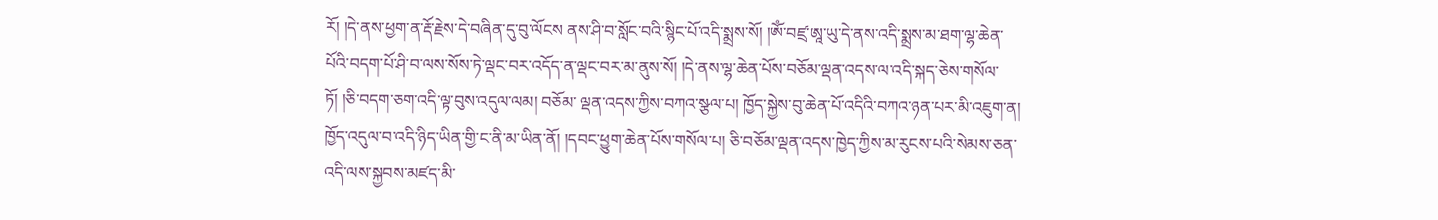རོ། །དེ་ནས་ཕྱག་ན་རྡོ་རྗེས་དེ་བཞིན་དུ་བུ་ལོངས ནས་ཤི་བ་སློང་བའི་སྙིང་པོ་འདི་སྨྲས་སོ། །ཨོཾ་བཛྲ་ཨཱ་ཡུ་དེ་ནས་འདི་སྨྲས་མ་ཐག་ལྷ་ཆེན་པོའི་བདག་པོ་ཤི་བ་ལས་སོས་ཏེ་ལྡང་བར་འདོད་ན་ལྡང་བར་མ་ནུས་སོ། །དེ་ནས་ལྷ་ཆེན་པོས་བཅོམ་ལྡན་འདས་ལ་འདི་སྐད་ཅེས་གསོལ་ཏོ། །ཅི་བདག་ཅག་འདི་ལྟ་བུས་འདུལ་ལམ། བཅོམ་ ལྡན་འདས་ཀྱིས་བཀའ་སྩལ་པ། ཁྱོད་སྐྱེས་བུ་ཆེན་པོ་འདིའི་བཀའ་ཉན་པར་མི་འཇུག་ན། ཁྱོད་འདུལ་བ་འདི་ཉིད་ཡིན་གྱི་ང་ནི་མ་ཡིན་ནོ། །དབང་ཕྱུག་ཆེན་པོས་གསོལ་པ། ཅི་བཅོམ་ལྡན་འདས་ཁྱེད་ཀྱིས་མ་རུངས་པའི་སེམས་ཅན་འདི་ལས་སྐྱབས་མཛད་མི་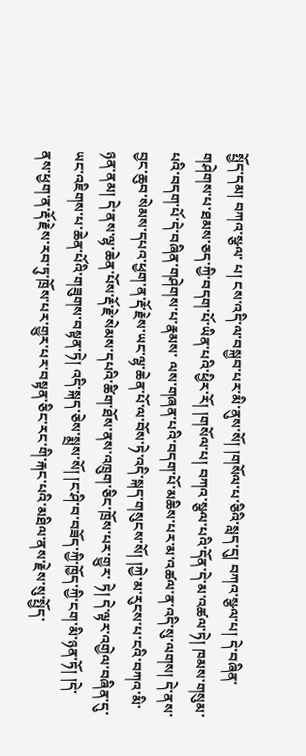སྤྱོད་དམ། བཀའ་སྩལ་ པ། ངས་འདི་ལ་བསྐྱབ་པར་མི་ནུས་སོ། །གསོལ་པ་ཅིའི་སླད་དུ། བཀའ་སྩལ་པ། དེ་བཞིན་གཤེགས་པ་ཐམས་ཅད་ཀྱི་བདག་པོ་ཡིན་པའི་ཕྱིར་རོ། །གསོལ་པ། བཀའ་སྩལ་པའི་དོན་དེ་མ་འཚལ་ཏེ། ཁམས་གསུམ་པའི་བདག་པོ་དེ་བཞིན་གཤེགས་པ་རྣམས་ ལས་གཞན་པའི་བདག་པོ་མཆིས་པར་མ་འཚལ་ན་འདི་སུ་ལགས། དེ་ནས་བྱང་ཆུབ་སེམས་དཔའ་ཕྱག་ན་རྡོ་རྗེས་ཡང་ལྷ་ཆེན་པོ་ལ་བོས་ཏེ་འདི་སྐད་གསུངས་སོ། །ཀྱེ་མ་རུངས་པ་ངའི་བཀའ་མི་ཉན་ནམ། དེ་ནས་ལྷ་ཆེན་པོས་རྡོ་རྗེ་སེམས་དཔའི་ཚིག་ཐོས་ནས་འཁྲུག་ཅིང་ཁྲོས་པར་གྱུར་ ཏེ། དེ་ལྟར་འགྱེལ་བཞིན་དུ་ཡང་འཇིགས་པ་ཆེན་པོའི་གཟུགས་བསྟན་ཏེ། འདི་སྐད་ཅེས་སྨྲས་སོ། །ང་ཤི་བ་བཟོད་ཀྱི་ཁྱོད་ཀྱི་ངག་མི་ཉན་ཏོ། །དེ་ནས་ཕྱག་ན་རྡོ་རྗེས་རབ་ཏུ་ཁྲོས་པར་གྱུར་པར་བསྟན་ཅིང་རང་གི་རྐང་པའི་མཐིལ་ནས་རྗེས་སུ་སྤྱོད་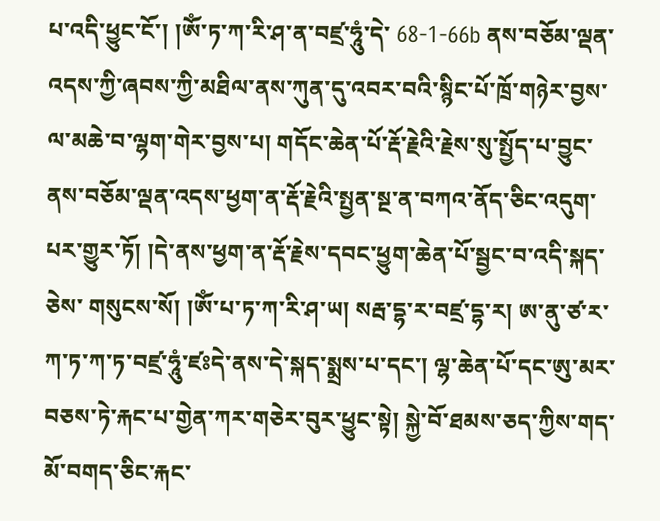པ་འདི་ཕྱུང་ངོ་། །ཨོཾ་ཏ་ཀ་རི་ཤ་ན་བཛྲ་ཧཱུཾ་དེ་ 68-1-66b ནས་བཅོམ་ལྡན་འདས་ཀྱི་ཞབས་ཀྱི་མཐིལ་ནས་ཀུན་དུ་འབར་བའི་སྙིང་པོ་ཁྲོ་གཉེར་བྱས་ལ་མཆེ་བ་ལྷག་གེར་བྱས་པ། གདོང་ཆེན་པོ་རྡོ་རྗེའི་རྗེས་སུ་སྤྱོད་པ་བྱུང་ནས་བཅོམ་ལྡན་འདས་ཕྱག་ན་རྡོ་རྗེའི་སྤྱན་སྔ་ན་བཀའ་ནོད་ཅིང་འདུག་པར་གྱུར་ཏོ། །དེ་ནས་ཕྱག་ན་རྡོ་རྗེས་དབང་ཕྱུག་ཆེན་པོ་སྦྱང་བ་འདི་སྐད་ཅེས་ གསུངས་སོ། །ཨོཾ་པ་ཏ་ཀ་རི་ཤ་ཡ། སརྦ་དྷ་ར་བཛྲ་དྷ་ར། ཨ་ནུ་ཙ་ར་ཀ་ཏ་ཀ་ཏ་བཛྲ་ཧཱུཾ་ཛཿདེ་ནས་དེ་སྐད་སྨྲས་པ་དང་། ལྷ་ཆེན་པོ་དང་ཨུ་མར་བཅས་ཏེ་རྐང་པ་གྱེན་ཀར་གཅེར་བུར་ཕྱུང་སྟེ། སྐྱེ་བོ་ཐམས་ཅད་ཀྱིས་གད་མོ་བགད་ཅིང་རྐང་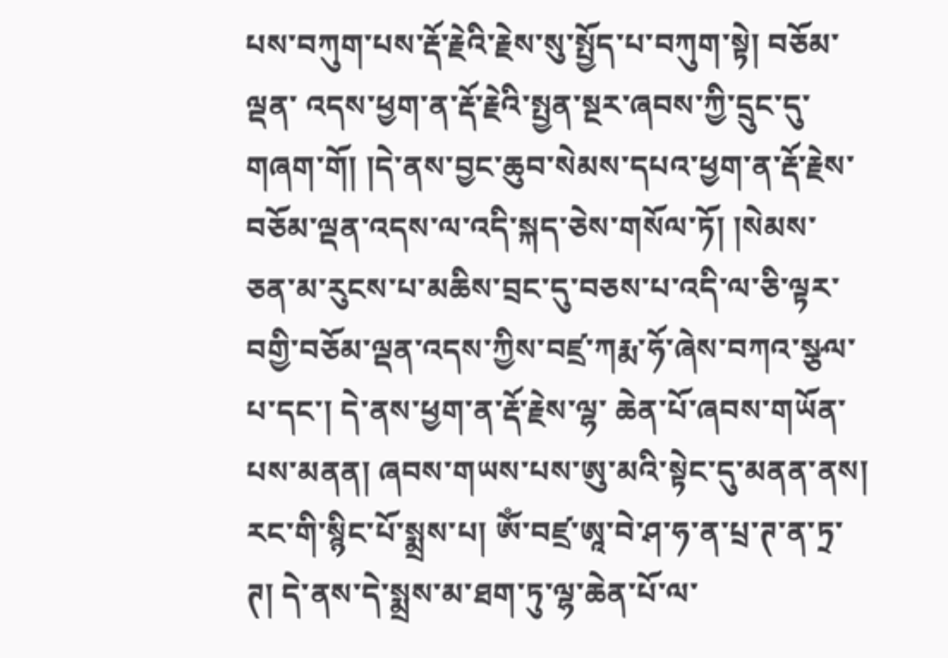པས་བཀུག་པས་རྡོ་རྗེའི་རྗེས་སུ་སྤྱོད་པ་བཀུག་སྟེ། བཅོམ་ལྡན་ འདས་ཕྱག་ན་རྡོ་རྗེའི་སྤྱན་སྔར་ཞབས་ཀྱི་དྲུང་དུ་གཞག་གོ། །དེ་ནས་བྱང་ཆུབ་སེམས་དཔའ་ཕྱག་ན་རྡོ་རྗེས་བཅོམ་ལྡན་འདས་ལ་འདི་སྐད་ཅེས་གསོལ་ཏོ། །སེམས་ཅན་མ་རུངས་པ་མཆིས་བྲང་དུ་བཅས་པ་འདི་ལ་ཅི་ལྟར་བགྱི་བཅོམ་ལྡན་འདས་ཀྱིས་བཛྲ་ཀརྨ་ཧོ་ཞེས་བཀའ་སྩལ་པ་དང་། དེ་ནས་ཕྱག་ན་རྡོ་རྗེས་ལྷ་ ཆེན་པོ་ཞབས་གཡོན་པས་མནན། ཞབས་གཡས་པས་ཨུ་མའི་སྟེང་དུ་མནན་ནས། རང་གི་སྙིང་པོ་སྨྲས་པ། ཨོཾ་བཛྲ་ཨཱ་བེ་ཤ་ཧ་ན་པྲ་ཊ་ན་ཏྲ་ཊ། དེ་ནས་དེ་སྨྲས་མ་ཐག་ཏུ་ལྷ་ཆེན་པོ་ལ་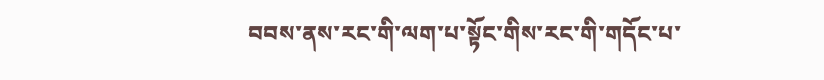བབས་ནས་རང་གི་ལག་པ་སྟོང་གིས་རང་གི་གདོང་པ་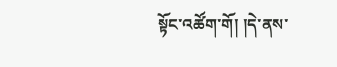སྟོང་འཚོག་གོ། །དེ་ནས་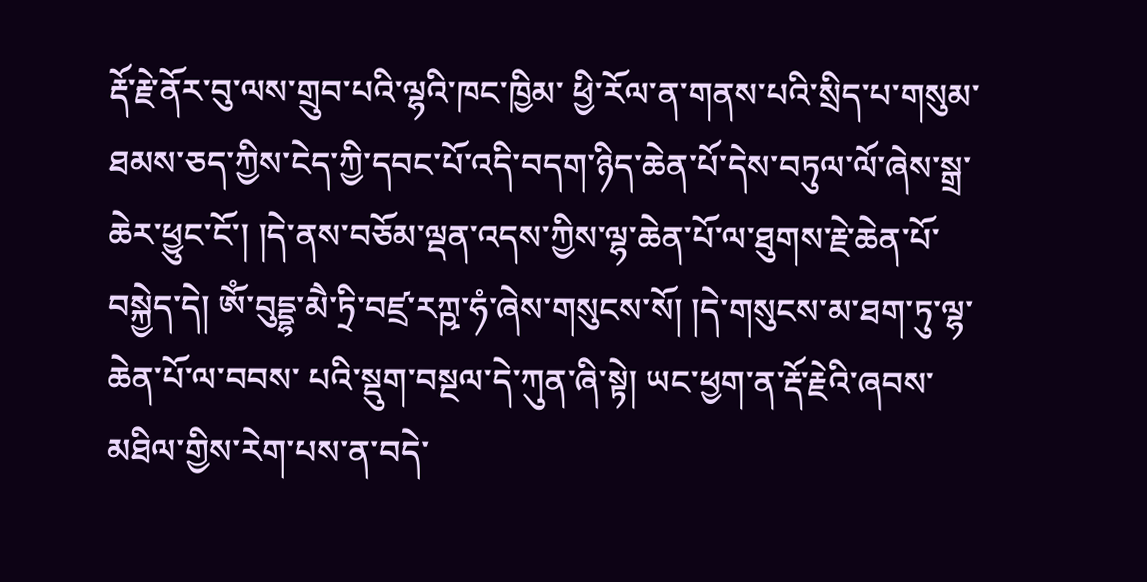རྡོ་རྗེ་ནོར་བུ་ལས་གྲུབ་པའི་ལྷའི་ཁང་ཁྱིམ་ ཕྱི་རོལ་ན་གནས་པའི་སྲིད་པ་གསུམ་ཐམས་ཅད་ཀྱིས་ངེད་ཀྱི་དབང་པོ་འདི་བདག་ཉིད་ཆེན་པོ་དེས་བཏུལ་ལོ་ཞེས་སྒྲ་ཆེར་ཕྱུང་ངོ་། །དེ་ནས་བཅོམ་ལྡན་འདས་ཀྱིས་ལྷ་ཆེན་པོ་ལ་ཐུགས་རྗེ་ཆེན་པོ་བསྐྱེད་དེ། ཨོཾ་བུདྡྷ་མཻ་ཏྲི་བཛྲ་རཀྵ་ཧཾ་ཞེས་གསུངས་སོ། །དེ་གསུངས་མ་ཐག་ཏུ་ལྷ་ཆེན་པོ་ལ་བབས་ པའི་སྡུག་བསྔལ་དེ་ཀུན་ཞི་སྟེ། ཡང་ཕྱག་ན་རྡོ་རྗེའི་ཞབས་མཐིལ་གྱིས་རེག་པས་ན་བདེ་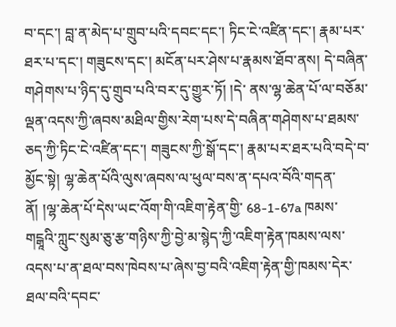བ་དང་། བླ་ན་མེད་པ་གྲུབ་པའི་དབང་དང་། ཏིང་ངེ་འཛིན་དང་། རྣམ་པར་ཐར་པ་དང་། གཟུངས་དང་། མངོན་པར་ཤེས་པ་རྣམས་ཐོབ་ནས། དེ་བཞིན་གཤེགས་པ་ཉིད་དུ་གྲུབ་པའི་བར་དུ་གྱུར་ཏོ། །དེ་ ནས་ལྷ་ཆེན་པོ་ལ་བཅོམ་ལྡན་འདས་ཀྱི་ཞབས་མཐིལ་གྱིས་རེག་པས་དེ་བཞིན་གཤེགས་པ་ཐམས་ཅད་ཀྱི་ཏིང་ངེ་འཛིན་དང་། གཟུངས་ཀྱི་སྒོ་དང་། རྣམ་པར་ཐར་པའི་བདེ་བ་མྱོང་སྟེ། ལྷ་ཆེན་པོའི་ལུས་ཞབས་ལ་ཕུལ་བས་ན་དཔའ་བོའི་གདན་ནོ། །ལྷ་ཆེན་པོ་དེས་ཡང་འོག་གི་འཇིག་རྟེན་གྱི་ 68-1-67a ཁམས་གངྒཱའི་ཀླུང་སུམ་ཅུ་རྩ་གཉིས་ཀྱི་བྱེ་མ་སྙེད་ཀྱི་འཇིག་རྟེན་ཁམས་ལས་འདས་པ་ན་ཐལ་བས་ཁེབས་པ་ཞེས་བྱ་བའི་འཇིག་རྟེན་གྱི་ཁམས་དེར་ཐལ་བའི་དབང་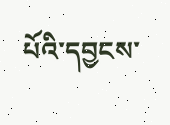པོའི་དབྱངས་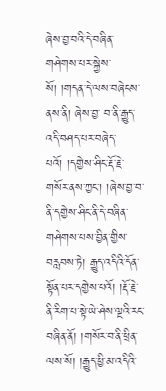ཞེས་བྱ་བའི་དེ་བཞིན་གཤེགས་པར་སྐྱེས་སོ། །གདན་དེ་ལས་བཞེངས་ནས་ནི། ཞེས་བྱ་ བ་ནི་རྒྱུད་འདི་བཤད་པར་བཞེད་པའོ། །དགྱེས་ཤིང་རྡོ་རྗེ་གསོར་ནས་ཀྱང་། །ཞེས་བྱ་བ་ནི་དགྱེས་ཤིང་ནི་དེ་བཞིན་གཤེགས་པས་བྱིན་གྱིས་བརླབས་ཏེ། རྒྱུད་འདིའི་དོན་སྟོན་པར་དགྱེས་པའོ། །རྡོ་རྗེ་ནི་རིག་པ་སྟེ་ཡེ་ཤེས་ལྔའི་རང་བཞིན་ནོ། །གསོར་བ་ནི་ཕྲིན་ལས་སོ། །རྒྱུད་ཕྱི་མ་འདིའི་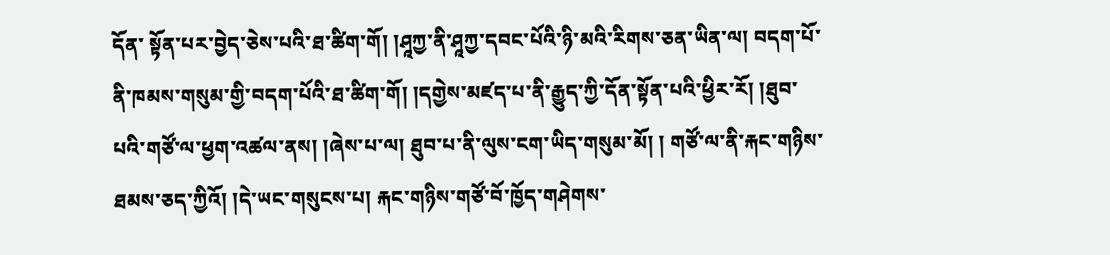དོན་ སྟོན་པར་བྱེད་ཅེས་པའི་ཐ་ཚིག་གོ། །ཤཱཀྱ་ནི་ཤཱཀྱ་དབང་པོའི་ཉི་མའི་རིགས་ཅན་ཡིན་ལ། བདག་པོ་ནི་ཁམས་གསུམ་གྱི་བདག་པོའི་ཐ་ཚིག་གོ། །དགྱེས་མཛད་པ་ནི་རྒྱུད་ཀྱི་དོན་སྟོན་པའི་ཕྱིར་རོ། །ཐུབ་པའི་གཙོ་ལ་ཕྱག་འཚལ་ནས། །ཞེས་པ་ལ། ཐུབ་པ་ནི་ལུས་ངག་ཡིད་གསུམ་མོ། ། གཙོ་ལ་ནི་རྐང་གཉིས་ཐམས་ཅད་ཀྱིའོ། །དེ་ཡང་གསུངས་པ། རྐང་གཉིས་གཙོ་བོ་ཁྱོད་གཤེགས་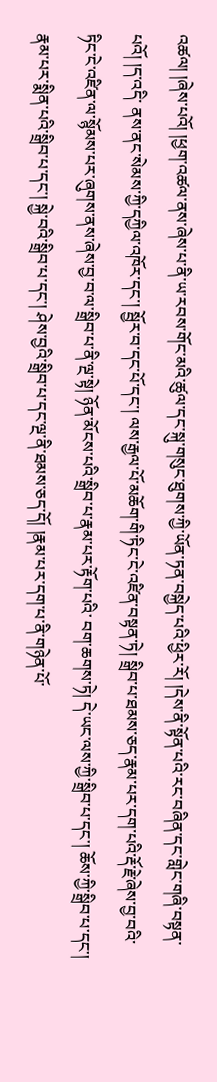འཚལ། །ཞེས་པའོ། །ཕྱག་འཚལ་ནས་ཞེས་པ་ནི་ཡ་རབས་གོང་མའི་ཚུལ་དང་སྐུ་གསུང་ཐུགས་ཀྱི་ཡོན་ཏན་བསྐྱེད་པའི་ཕྱིར་རོ། །དེས་ནི་སྟོན་པའི་རང་བཞིན་དང་གླེང་གཞི་བསྟན་པའོ། །ད་འདི་ ནས་ནང་སེམས་ཀྱི་དཀྱིལ་འཁོར་དང་། སྦྱོར་བ་དང་པོ་དང་། ལས་རྒྱལ་པོ་མཆོག་གི་ཏིང་ངེ་འཛིན་བསྟན་ཏེ། སྒྲིབ་པ་ཐམས་ཅད་རྣམ་པར་དག་པའི་རྡོ་རྗེ་ཞེས་བྱ་བའི་ཏིང་ངེ་འཛིན་ལ་སྙོམས་པར་ཞུགས་ནས་ཞེས་བྱ་བ་ལ་སྒྲིབ་པ་ནི་ལྔ་སྟེ། ཉོན་མོངས་པའི་སྒྲིབ་པ་རྣམ་པར་རྟོག་པའི་ བག་ཆགས་ཏེ། དེ་ཡང་ལས་ཀྱི་སྒྲིབ་པ་དང་། ཆོས་ཀྱི་སྒྲིབ་པ་དང་། རྣམ་པར་སྨིན་པའི་སྒྲིབ་པ་དང་། སྐྱེ་བའི་སྒྲིབ་པ་དང་། ཤེས་བྱའི་སྒྲིབ་པ་དང་ལྔ་ནི་ཐམས་ཅད་དོ། །རྣམ་པར་དག་པ་ནི་གཉེན་པོ་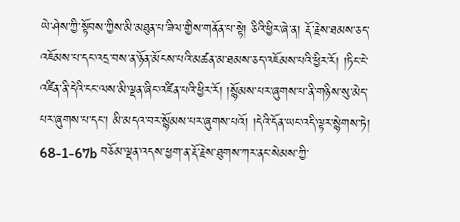ཡེ་ཤེས་ཀྱི་སྟོབས་ཀྱིས་མི་མཐུན་པ་ཟིལ་གྱིས་གནོན་པ་སྟེ། ཅིའི་ཕྱིར་ཞེ་ན། རྡོ་རྗེས་ཐམས་ཅད་ འཇོམས་པ་དང་འདྲ་བས་ན་ཉོན་མོངས་པའི་མཚན་མ་ཐམས་ཅད་འཇོམས་པའི་ཕྱིར་རོ། །ཏིང་ངེ་འཛིན་ནི་དེའི་ངང་ལས་མི་ལྡན་ཞིང་འཛིན་པའི་ཕྱིར་རོ། །སྙོམས་པར་ཞུགས་པ་ནི་གཉིས་སུ་མེད་པར་ཞུགས་པ་དང་། མི་མདའ་བར་སྙོམས་པར་ཞུགས་པའོ། །དེའི་དོན་ཡང་འདི་ལྟར་སྙེགས་ཏེ། 68-1-67b བཅོམ་ལྡན་འདས་ཕྱག་ན་རྡོ་རྗེས་ཐུགས་ཀར་ནང་སེམས་ཀྱི་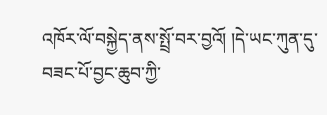འཁོར་ལོ་བསྐྱེད་ནས་སྤྲོ་བར་བྱའོ། །དེ་ཡང་ཀུན་དུ་བཟང་པོ་བྱང་ཆུབ་ཀྱི་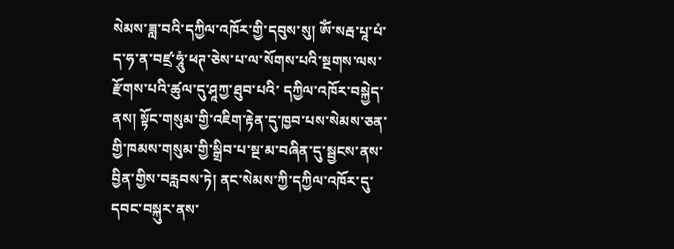སེམས་ཟླ་བའི་དཀྱིལ་འཁོར་གྱི་དབུས་སུ། ཨོཾ་སརྦ་པཱ་པཾ་ད་ཧ་ན་བཛྲ་ཧཱུཾ་ཕཊ་ཅེས་པ་ལ་སོགས་པའི་སྔགས་ལས་རྫོགས་པའི་ཚུལ་དུ་ཤཱཀྱ་ཐུབ་པའི་ དཀྱིལ་འཁོར་བསྐྱེད་ནས། སྟོང་གསུམ་གྱི་འཇིག་རྟེན་དུ་ཁྱབ་པས་སེམས་ཅན་གྱི་ཁམས་གསུམ་གྱི་སྒྲིབ་པ་སྔ་མ་བཞིན་དུ་སྦྱངས་ནས་བྱིན་གྱིས་བརླབས་ཏེ། ནང་སེམས་ཀྱི་དཀྱིལ་འཁོར་དུ་དབང་བསྐུར་ནས་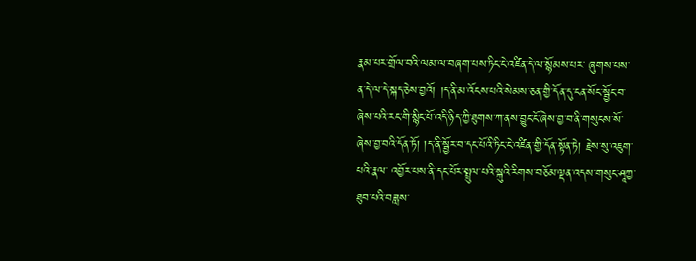རྣམ་པར་གྲོལ་བའི་ལམ་ལ་བཞག་པས་ཏིང་ངེ་འཛིན་དེ་ལ་སྙོམས་པར་ ཞུགས་པས་ན་དེ་ལ་དེ་སྐད་ཅེས་བྱའོ། །ད་ནི་མ་འོངས་པའི་སེམས་ཅན་གྱི་དོན་དུ་ངན་སོང་སྦྱོང་བ་ཞེས་པའི་རང་གི་སྙིང་པོ་འདི་ཉིད་ཀྱི་ཐུགས་ཀ་ནས་བྱུང་ངོ་ཞེས་བྱ་བ་ནི་གསུངས་སོ་ཞེས་བྱ་བའི་དོན་ཏོ། །ད་ནི་སྦྱོར་བ་དང་པོའི་ཏིང་ངེ་འཛིན་གྱི་དོན་སྟོན་ཏེ། རྗེས་སུ་འཇུག་པའི་རྣལ་ འབྱོར་པས་ནི་དང་པོར་སྤྲུལ་པའི་སྐུའི་རིགས་བཅོམ་ལྡན་འདས་གསུང་ཤཱཀྱ་ཐུབ་པའི་བཟླས་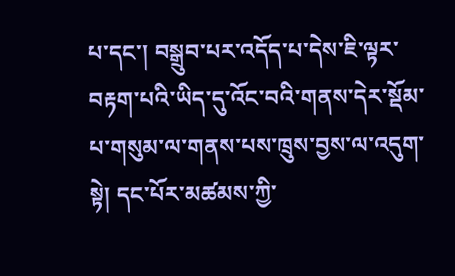པ་དང་། བསྒྲུབ་པར་འདོད་པ་དེས་ཇི་ལྟར་བརྟག་པའི་ཡིད་དུ་འོང་བའི་གནས་དེར་སྡོམ་པ་གསུམ་ལ་གནས་པས་ཁྲུས་བྱས་ལ་འདུག་སྟེ། དང་པོར་མཚམས་ཀྱི་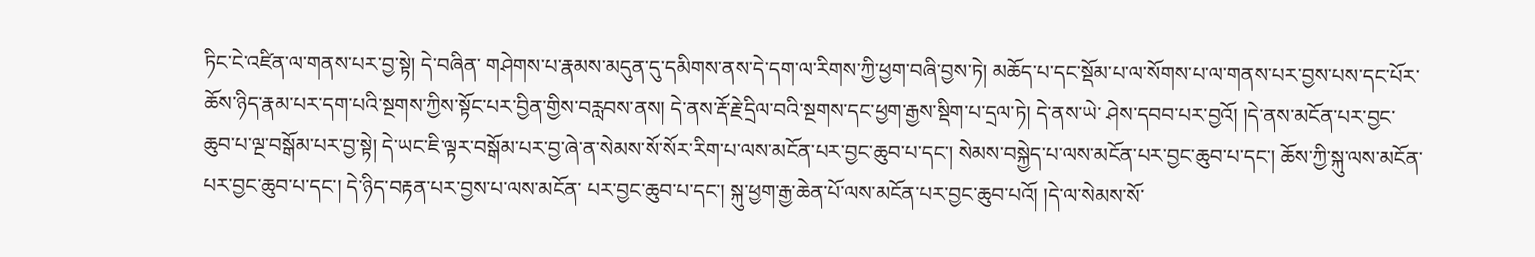ཏིང་ངེ་འཛིན་ལ་གནས་པར་བྱ་སྟེ། དེ་བཞིན་ གཤེགས་པ་རྣམས་མདུན་དུ་དམིགས་ནས་དེ་དག་ལ་རིགས་ཀྱི་ཕྱག་བཞི་བྱས་ཏེ། མཆོད་པ་དང་སྡོམ་པ་ལ་སོགས་པ་ལ་གནས་པར་བྱས་པས་དང་པོར་ཆོས་ཉིད་རྣམ་པར་དག་པའི་སྔགས་ཀྱིས་སྟོང་པར་བྱིན་གྱིས་བརླབས་ནས། དེ་ནས་རྡོ་རྗེ་དྲིལ་བའི་སྔགས་དང་ཕྱག་རྒྱས་སྡིག་པ་དྲལ་ཏེ། དེ་ནས་ཡེ་ ཤེས་དབབ་པར་བྱའོ། །དེ་ནས་མངོན་པར་བྱང་ཆུབ་པ་ལྔ་བསྒོམ་པར་བྱ་སྟེ། དེ་ཡང་ཇི་ལྟར་བསྒོམ་པར་བྱ་ཞེ་ན་སེམས་སོ་སོར་རིག་པ་ལས་མངོན་པར་བྱང་ཆུབ་པ་དང་། སེམས་བསྐྱེད་པ་ལས་མངོན་པར་བྱང་ཆུབ་པ་དང་། ཆོས་ཀྱི་སྐུ་ལས་མངོན་པར་བྱང་ཆུབ་པ་དང་། དེ་ཉིད་བརྟན་པར་བྱས་པ་ལས་མངོན་ པར་བྱང་ཆུབ་པ་དང་། སྐུ་ཕྱག་རྒྱ་ཆེན་པོ་ལས་མངོན་པར་བྱང་ཆུབ་པའོ། །དེ་ལ་སེམས་སོ་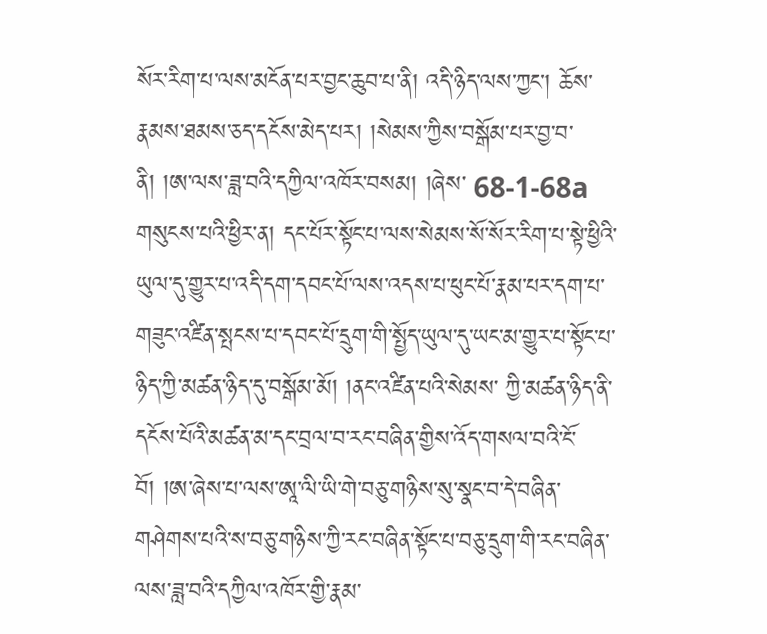སོར་རིག་པ་ལས་མངོན་པར་བྱང་ཆུབ་པ་ནི། འདི་ཉིད་ལས་ཀྱང་། ཆོས་རྣམས་ཐམས་ཅད་དངོས་མེད་པར། །སེམས་ཀྱིས་བསྒོམ་པར་བྱ་བ་ནི། །ཨ་ལས་ཟླ་བའི་དཀྱིལ་འཁོར་བསམ། །ཞེས་ 68-1-68a གསུངས་པའི་ཕྱིར་ན། དང་པོར་སྟོང་པ་ལས་སེམས་སོ་སོར་རིག་པ་སྟེ་ཕྱིའི་ཡུལ་དུ་གྱུར་པ་འདི་དག་དབང་པོ་ལས་འདས་པ་ཕུང་པོ་རྣམ་པར་དག་པ་གཟུང་འཛིན་སྤངས་པ་དབང་པོ་དྲུག་གི་སྤྱོད་ཡུལ་དུ་ཡང་མ་གྱུར་པ་སྟོང་པ་ཉིད་ཀྱི་མཚན་ཉིད་དུ་བསྒོམ་མོ། །ནང་འཛིན་པའི་སེམས་ ཀྱི་མཚན་ཉིད་ནི་དངོས་པོའི་མཚན་མ་དང་བྲལ་བ་རང་བཞིན་གྱིས་འོད་གསལ་བའི་ངོ་བོ། །ཨ་ཞེས་པ་ལས་ཨཱ་ལི་ཡི་གེ་བཅུ་གཉིས་སུ་སྣང་བ་དེ་བཞིན་གཤེགས་པའི་ས་བཅུ་གཉིས་ཀྱི་རང་བཞིན་སྟོང་པ་བཅུ་དྲུག་གི་རང་བཞིན་ལས་ཟླ་བའི་དཀྱིལ་འཁོར་གྱི་རྣམ་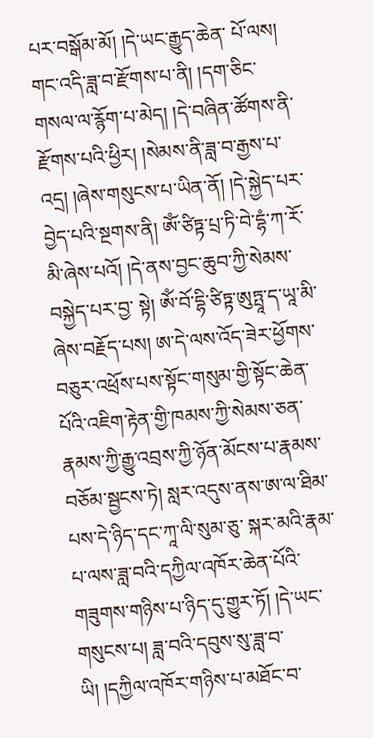པར་བསྒོམ་མོ། །དེ་ཡང་རྒྱུད་ཆེན་ པོ་ལས། གང་འདི་ཟླ་བ་རྫོགས་པ་ནི། །དག་ཅིང་གསལ་ལ་རྙོག་པ་མེད། །དེ་བཞིན་ཚོགས་ནི་རྫོགས་པའི་ཕྱིར། །སེམས་ནི་ཟླ་བ་རྒྱས་པ་འདྲ། །ཞེས་གསུངས་པ་ཡིན་ནོ། །དེ་སྐྱེད་པར་བྱེད་པའི་སྔགས་ནི། ཨོཾ་ཙིཏྟ་པྲ་ཏི་བེ་དྷཾ་ཀ་རོ་མི་ཞེས་པའོ། །དེ་ནས་བྱང་ཆུབ་ཀྱི་སེམས་བསྐྱེད་པར་བྱ་ སྟེ། ཨོཾ་བོ་དྷི་ཙིཏྟ་ཨུཏྤཱ་ད་ཡཱ་མི་ཞེས་བརྗོད་པས། ཨ་དེ་ལས་འོད་ཟེར་ཕྱོགས་བཅུར་འཕྲོས་པས་སྟོང་གསུམ་གྱི་སྟོང་ཆེན་པོའི་འཇིག་རྟེན་གྱི་ཁམས་ཀྱི་སེམས་ཅན་རྣམས་ཀྱི་རྒྱུ་འབྲས་ཀྱི་ཉོན་མོངས་པ་རྣམས་བཅོམ་སྦྱངས་ཏེ། སླར་འདུས་ནས་ཨ་ལ་ཐིམ་པས་དེ་ཉིད་དང་ཀཱ་ལི་སུམ་ཅུ་ སྐར་མའི་རྣམ་པ་ལས་ཟླ་བའི་དཀྱིལ་འཁོར་ཆེན་པོའི་གཟུགས་གཉིས་པ་ཉིད་དུ་གྱུར་ཏོ། །དེ་ཡང་གསུངས་པ། ཟླ་བའི་དབུས་སུ་ཟླ་བ་ཡི། །དཀྱིལ་འཁོར་གཉིས་པ་མཐོང་བ་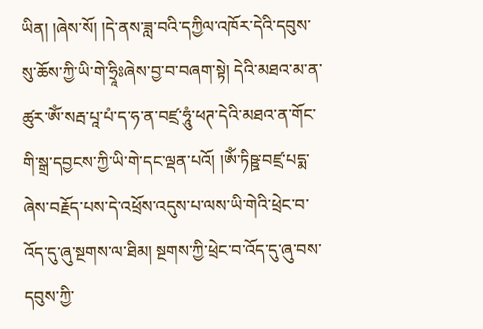ཡིན། །ཞེས་སོ། །དེ་ནས་ཟླ་བའི་དཀྱིལ་འཁོར་དེའི་དབུས་སུ་ཆོས་ཀྱི་ཡི་གེ་ཧྲཱིཿཞེས་བྱ་བ་བཞག་སྟེ། དེའི་མཐའ་མ་ན་ཚུར་ཨོཾ་སརྦ་པཱ་པཾ་ད་ཧ་ན་བཛྲ་ཧཱུཾ་ཕཊ་དེའི་མཐའ་ན་གོང་གི་སྒྲ་དབྱངས་ཀྱི་ཡི་གེ་དང་ལྡན་པའོ། །ཨོཾ་ཏིཥྛ་བཛྲ་པདྨ་ཞེས་བརྗོད་པས་དེ་འཕྲོས་འདུས་པ་ལས་ཡི་གེའི་ཕྲེང་བ་འོད་དུ་ཞུ་སྔགས་ལ་ཐིམ། སྔགས་ཀྱི་ཕྲེང་བ་འོད་དུ་ཞུ་བས་དབུས་ཀྱི་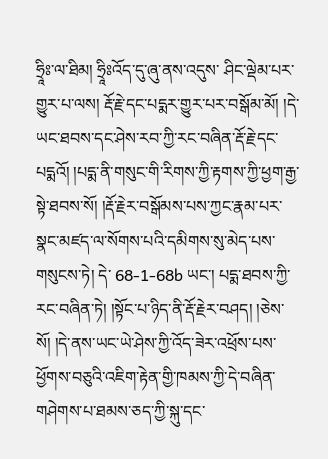ཧྲཱིཿ་ལ་ཐིམ། ཧྲཱིཿའོད་དུ་ཞུ་ནས་འདུས་ ཤིང་ལྡེམ་པར་གྱུར་པ་ལས། རྡོ་རྗེ་དང་པདྨར་གྱུར་པར་བསྒོམ་མོ། །དེ་ཡང་ཐབས་དང་ཤེས་རབ་ཀྱི་རང་བཞིན་རྡོ་རྗེ་དང་པདྨའོ། །པདྨ་ནི་གསུང་གི་རིགས་ཀྱི་རྟགས་ཀྱི་ཕྱག་རྒྱ་སྟེ་ཐབས་སོ། །རྡོ་རྗེར་བསྒོམས་པས་ཀྱང་རྣམ་པར་སྣང་མཛད་ལ་སོགས་པའི་དམིགས་སུ་མེད་པས་གསུངས་ཏེ། དེ་ 68-1-68b ཡང་། པདྨ་ཐབས་ཀྱི་རང་བཞིན་ཏེ། །སྟོང་པ་ཉིད་ནི་རྡོ་རྗེར་བཤད། །ཅེས་སོ། །དེ་ནས་ཡང་ཡེ་ཤེས་ཀྱི་འོད་ཟེར་འཕྲོས་པས་ཕྱོགས་བཅུའི་འཇིག་རྟེན་གྱི་ཁམས་ཀྱི་དེ་བཞིན་གཤེགས་པ་ཐམས་ཅད་ཀྱི་སྐུ་དང་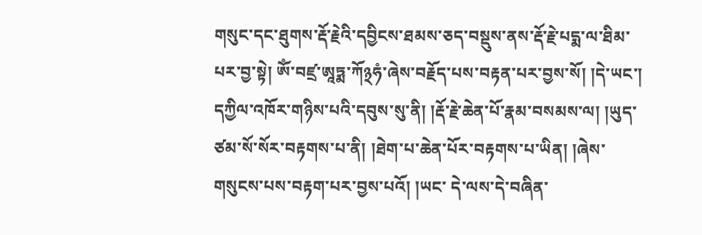གསུང་དང་ཐུགས་རྡོ་རྗེའི་དབྱིངས་ཐམས་ཅད་བསྡུས་ནས་རྡོ་རྗེ་པདྨ་ལ་ཐིམ་ པར་བྱ་སྟེ། ཨོཾ་བཛྲ་ཨཱཏྨ་ཀོ྅ཧཾ་ཞེས་བརྗོད་པས་བརྟན་པར་བྱས་སོ། །དེ་ཡང་། དཀྱིལ་འཁོར་གཉིས་པའི་དབུས་སུ་ནི། །རྡོ་རྗེ་ཆེན་པོ་རྣམ་བསམས་ལ། །ཡུད་ཙམ་སོ་སོར་བརྟགས་པ་ནི། །ཐེག་པ་ཆེན་པོར་བརྟགས་པ་ཡིན། །ཞེས་གསུངས་པས་བརྟག་པར་བྱས་པའོ། །ཡང་ དེ་ལས་དེ་བཞིན་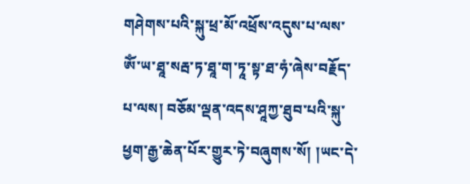གཤེགས་པའི་སྐུ་ཕྲ་མོ་འཕྲོས་འདུས་པ་ལས་ཨོཾ་ཡ་ཐཱ་སརྦ་ཏ་ཐཱ་ག་ཏཱ་སྟ་ཐ་ཧཾ་ཞེས་བརྗོད་པ་ལས། བཅོམ་ལྡན་འདས་ཤཱཀྱ་ཐུབ་པའི་སྐུ་ཕྱག་རྒྱ་ཆེན་པོར་གྱུར་ཏེ་བཞུགས་སོ། །ཡང་དེ་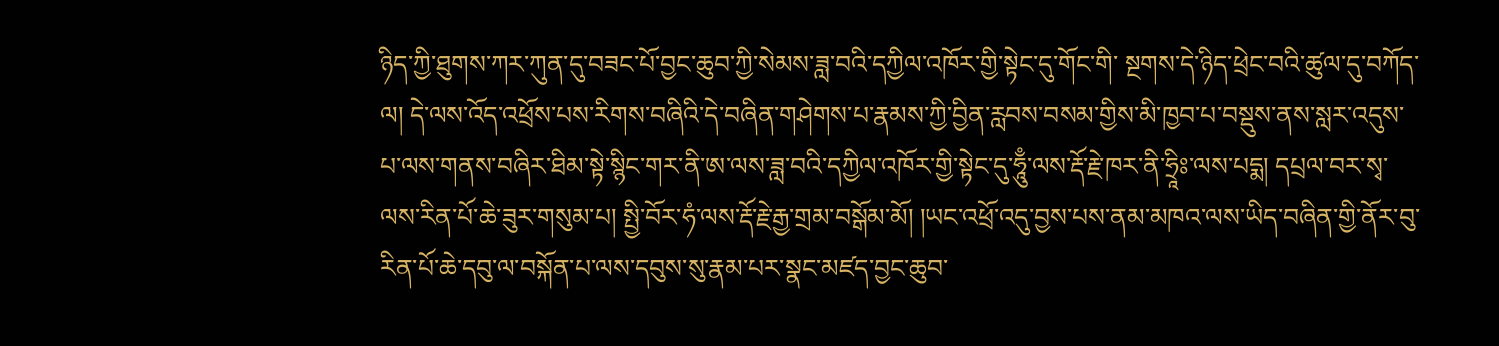ཉིད་ཀྱི་ཐུགས་ཀར་ཀུན་དུ་བཟང་པོ་བྱང་ཆུབ་ཀྱི་སེམས་ཟླ་བའི་དཀྱིལ་འཁོར་གྱི་སྟེང་དུ་གོང་གི་ སྔགས་དེ་ཉིད་ཕྲེང་བའི་ཚུལ་དུ་བཀོད་ལ། དེ་ལས་འོད་འཕྲོས་པས་རིགས་བཞིའི་དེ་བཞིན་གཤེགས་པ་རྣམས་ཀྱི་བྱིན་རླབས་བསམ་གྱིས་མི་ཁྱབ་པ་བསྡུས་ནས་སླར་འདུས་པ་ལས་གནས་བཞིར་ཐིམ་སྟེ་སྙིང་གར་ནི་ཨ་ལས་ཟླ་བའི་དཀྱིལ་འཁོར་གྱི་སྟེང་དུ་ཧཱུྃ་ལས་རྡོ་རྗེ་ཁར་ནི་ཧྲཱིཿ་ལས་པདྨ། དཔྲལ་བར་སྭ་ ལས་རིན་པོ་ཆེ་ཟུར་གསུམ་པ། སྤྱི་བོར་ཧཾ་ལས་རྡོ་རྗེ་རྒྱ་གྲམ་བསྒོམ་མོ། །ཡང་འཕྲོ་འདུ་བྱས་པས་ནམ་མཁའ་ལས་ཡིད་བཞིན་གྱི་ནོར་བུ་རིན་པོ་ཆེ་དབུ་ལ་བསྐོན་པ་ལས་དབུས་སུ་རྣམ་པར་སྣང་མཛད་བྱང་ཆུབ་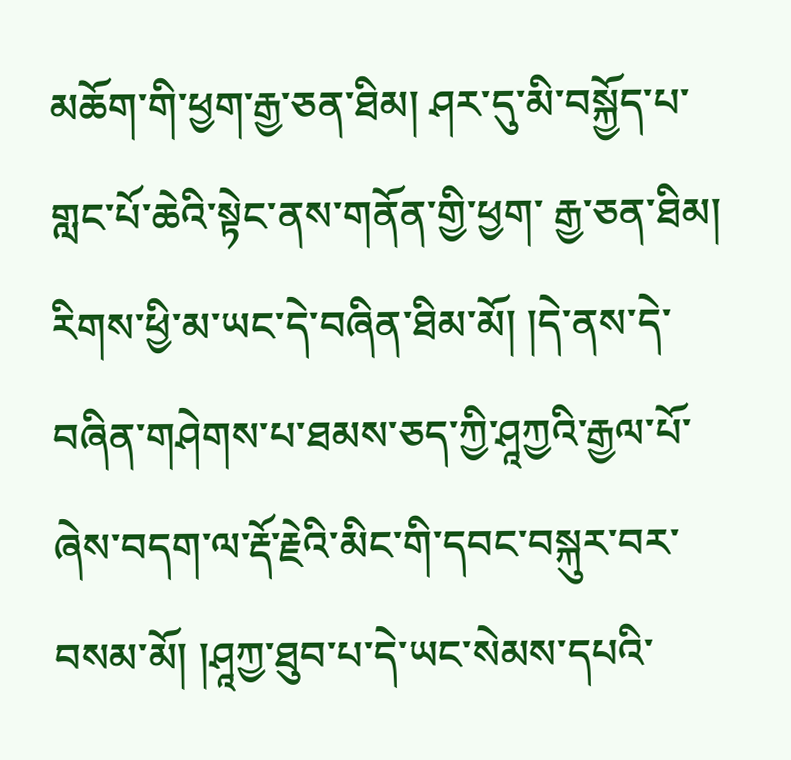མཆོག་གི་ཕྱག་རྒྱ་ཅན་ཐིམ། ཤར་དུ་མི་བསྐྱོད་པ་གླང་པོ་ཆེའི་སྟེང་ནས་གནོན་གྱི་ཕྱག་ རྒྱ་ཅན་ཐིམ། རིགས་ཕྱི་མ་ཡང་དེ་བཞིན་ཐིམ་མོ། །དེ་ནས་དེ་བཞིན་གཤེགས་པ་ཐམས་ཅད་ཀྱི་ཤཱཀྱའི་རྒྱལ་པོ་ཞེས་བདག་ལ་རྡོ་རྗེའི་མིང་གི་དབང་བསྐུར་བར་བསམ་མོ། །ཤཱཀྱ་ཐུབ་པ་དེ་ཡང་སེམས་དཔའི་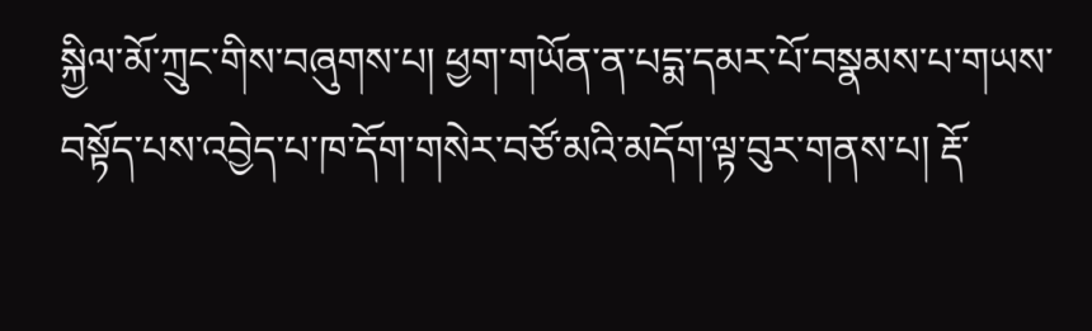སྐྱིལ་མོ་ཀྲུང་གིས་བཞུགས་པ། ཕྱག་གཡོན་ན་པདྨ་དམར་པོ་བསྣམས་པ་གཡས་ བསྟོད་པས་འབྱེད་པ་ཁ་དོག་གསེར་བཙོ་མའི་མདོག་ལྟ་བུར་གནས་པ། རྡོ་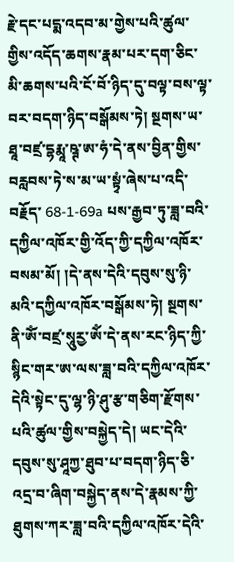རྗེ་དང་པདྨ་འདབ་མ་གྱེས་པའི་ཚུལ་གྱིས་འདོད་ཆགས་རྣམ་པར་དག་ཅིང་མི་ཆགས་པའི་ངོ་བོ་ཉིད་དུ་བལྟ་བས་ལྟ་བར་བདག་ཉིད་བསྒོམས་ཏེ། སྔགས་ཡ་ཐཱ་བཛྲ་དྷརྨཱ་ཥྚ་ཨ་ཧཾ་དེ་ནས་བྱིན་གྱིས་བརླབས་ཏེ་ས་མ་ཡ་སྟྭཾ་ཞེས་པ་འདི་བརྗོད་ 68-1-69a པས་རྒྱབ་ཏུ་ཟླ་བའི་དཀྱིལ་འཁོར་གྱི་འོད་ཀྱི་དཀྱིལ་འཁོར་བསམ་མོ། །དེ་ནས་དེའི་དབུས་སུ་ཉི་མའི་དཀྱིལ་འཁོར་བསྒོམས་ཏེ། སྔགས་ནི་ཨོཾ་བཛྲ་སཱུརྱ་ཨོཾ་དེ་ནས་རང་ཉིད་ཀྱི་སྙིང་གར་ཨ་ལས་ཟླ་བའི་དཀྱིལ་འཁོར་དེའི་སྟེང་དུ་ལྷ་ཉི་ཤུ་རྩ་གཅིག་རྫོགས་པའི་ཚུལ་གྱིས་བསྐྱེད་དེ། ཡང་དེའི་དབུས་སུ་ཤཱཀྱ་ཐུབ་པ་བདག་ཉིད་ཅི་འདྲ་བ་ཞིག་བསྐྱེད་ནས་དེ་རྣམས་ཀྱི་ཐུགས་ཀར་ཟླ་བའི་དཀྱིལ་འཁོར་དེའི་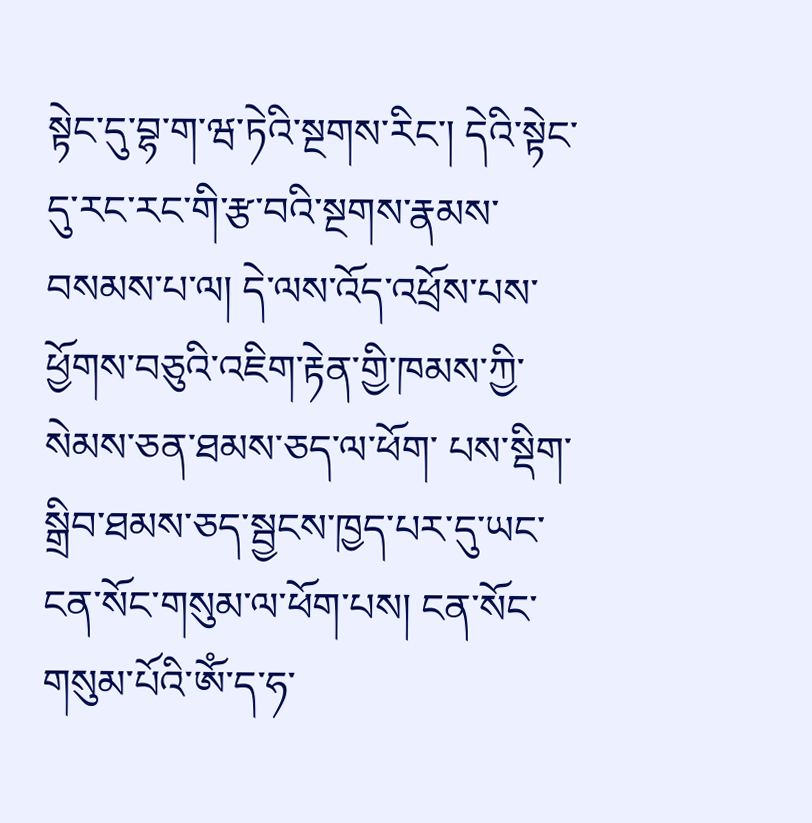སྟེང་དུ་བྷ་ག་ཝ་ཏེའི་སྔགས་རིང་། དེའི་སྟེང་དུ་རང་རང་གི་རྩ་བའི་སྔགས་རྣམས་བསམས་པ་ལ། དེ་ལས་འོད་འཕྲོས་པས་ཕྱོགས་བཅུའི་འཇིག་རྟེན་གྱི་ཁམས་ཀྱི་སེམས་ཅན་ཐམས་ཅད་ལ་ཕོག་ པས་སྡིག་སྒྲིབ་ཐམས་ཅད་སྦྱངས་ཁྱད་པར་དུ་ཡང་ངན་སོང་གསུམ་ལ་ཕོག་པས། ངན་སོང་གསུམ་པོའི་ཨོཾ་ད་ཧ་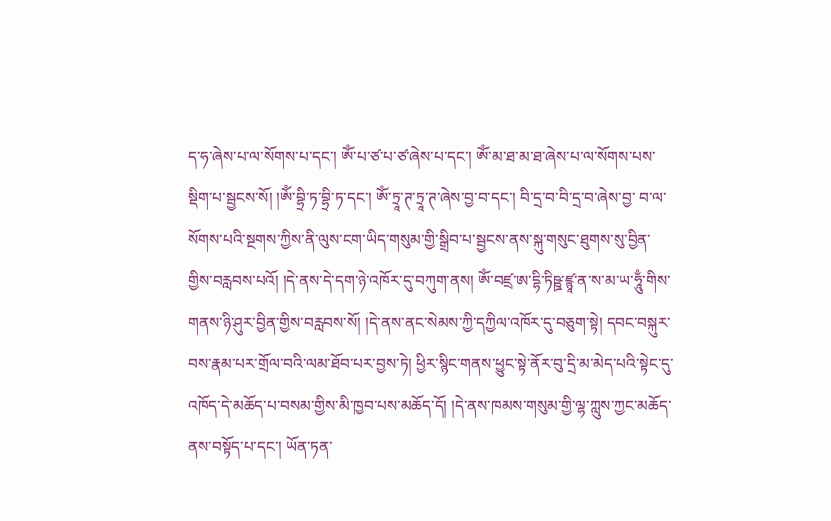ད་ཧ་ཞེས་པ་ལ་སོགས་པ་དང་། ཨོཾ་པ་ཙ་པ་ཙ་ཞེས་པ་དང་། ཨོཾ་མ་ཐ་མ་ཐ་ཞེས་པ་ལ་སོགས་པས་སྡིག་པ་སྦྱངས་སོ། །ཨོཾ་བྷྲི་ཏ་བྷྲི་ཏ་དང་། ཨོཾ་ཏྲཱ་ཊ་ཏྲཱ་ཊ་ཞེས་བྱ་བ་དང་། བི་དྲ་བ་བི་དྲ་བ་ཞེས་བྱ་ བ་ལ་སོགས་པའི་སྔགས་ཀྱིས་ནི་ལུས་ངག་ཡིད་གསུམ་གྱི་སྒྲིབ་པ་སྦྱངས་ནས་སྐུ་གསུང་ཐུགས་སུ་བྱིན་གྱིས་བརླབས་པའོ། །དེ་ནས་དེ་དག་ཉེ་འཁོར་དུ་བཀུག་ནས། ཨོཾ་བཛྲ་ཨ་དྷི་ཏིཥྛ་ཛྙཱ་ན་ས་མ་ཡ་ཧཱུྃ་གིས་གནས་ཉི་ཤུར་བྱིན་གྱིས་བརླབས་སོ། །དེ་ནས་ནང་སེམས་ཀྱི་དཀྱིལ་འཁོར་དུ་བཅུག་སྟེ། དབང་བསྐུར་ བས་རྣམ་པར་གྲོལ་བའི་ལམ་ཐོབ་པར་བྱས་ཏེ། ཕྱིར་སྙིང་གནས་ཕྱུང་སྟེ་ནོར་བུ་དྲི་མ་མེད་པའི་སྟེང་དུ་འཁོད་དེ་མཆོད་པ་བསམ་གྱིས་མི་ཁྱབ་པས་མཆོད་དོ། །དེ་ནས་ཁམས་གསུམ་གྱི་ལྷ་ཀླུས་ཀྱང་མཆོད་ནས་བསྟོད་པ་དང་། ཡོན་ཏན་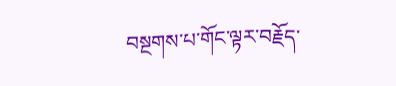བསྔགས་པ་གོང་ལྟར་བརྗོད་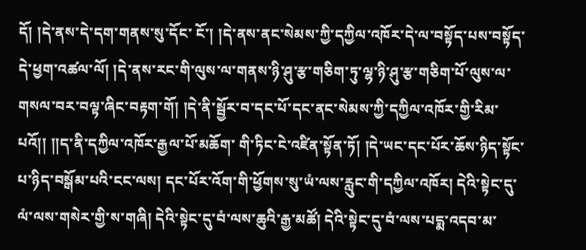དོ། །དེ་ནས་དེ་དག་གནས་སུ་དོང་ ངོ་། །དེ་ནས་ནང་སེམས་ཀྱི་དཀྱིལ་འཁོར་དེ་ལ་བསྟོད་པས་བསྟོད་དེ་ཕྱག་འཚལ་ལོ། །དེ་ནས་རང་གི་ལུས་ལ་གནས་ཉི་ཤུ་རྩ་གཅིག་ཏུ་ལྷ་ཉི་ཤུ་རྩ་གཅིག་པོ་ལུས་ལ་གསལ་བར་བལྟ་ཞིང་བརྟག་གོ། །དེ་ནི་སྦྱོར་བ་དང་པོ་དང་ནང་སེམས་ཀྱི་དཀྱིལ་འཁོར་གྱི་རིམ་པའོ།། །།ད་ནི་དཀྱིལ་འཁོར་རྒྱལ་པོ་མཆོག་ གི་ཏིང་ངེ་འཛིན་སྟོན་ཏོ། །དེ་ཡང་དང་པོར་ཆོས་ཉིད་སྟོང་པ་ཉིད་བསྒོམ་པའི་ངང་ལས། དང་པོར་འོག་གི་ཕྱོགས་སུ་ཡཾ་ལས་རླུང་གི་དཀྱིལ་འཁོར། དེའི་སྟེང་དུ་ལཾ་ལས་གསེར་གྱི་ས་གཞི། དེའི་སྟེང་དུ་བཾ་ལས་ཆུའི་རྒྱ་མཚོ། དེའི་སྟེང་དུ་བཾ་ལས་པདྨ་འདབ་མ་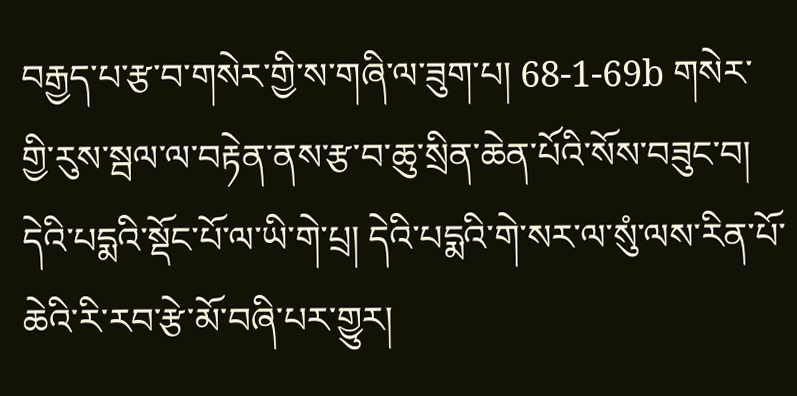བརྒྱད་པ་རྩ་བ་གསེར་གྱི་ས་གཞི་ལ་ཟུག་པ། 68-1-69b གསེར་གྱི་རུས་སྦལ་ལ་བརྟེན་ནས་རྩ་བ་ཆུ་སྲིན་ཆེན་པོའི་སོས་བཟུང་བ། དེའི་པདྨའི་སྡོང་པོ་ལ་ཡི་གེ་པྲ། དེའི་པདྨའི་གེ་སར་ལ་སུཾ་ལས་རིན་པོ་ཆེའི་རི་རབ་རྩེ་མོ་བཞི་པར་གྱུར།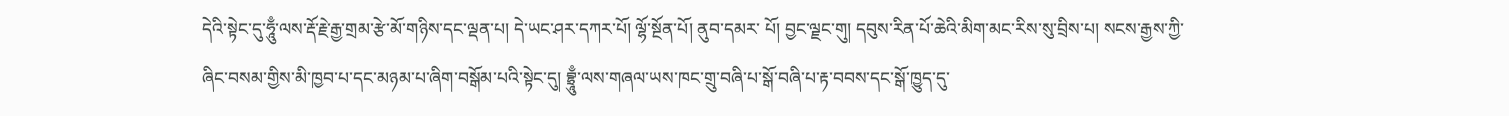དེའི་སྟེང་དུ་ཧཱུྃ་ལས་རྡོ་རྗེ་རྒྱ་གྲམ་རྩེ་མོ་གཉིས་དང་ལྡན་པ། དེ་ཡང་ཤར་དཀར་པོ། ལྷོ་སྔོན་པོ། ནུབ་དམར་ པོ། བྱང་ལྗང་གུ། དབུས་རིན་པོ་ཆེའི་མིག་མང་རིས་སུ་བྲིས་པ། སངས་རྒྱས་ཀྱི་ཞིང་བསམ་གྱིས་མི་ཁྱབ་པ་དང་མཉམ་པ་ཞིག་བསྒོམ་པའི་སྟེང་དུ། བྷྲཱུྃ་ལས་གཞལ་ཡས་ཁང་གྲུ་བཞི་པ་སྒོ་བཞི་པ་རྟ་བབས་དང་སྒོ་ཁྱུད་དུ་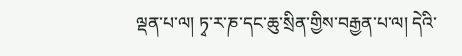ལྡན་པ་ལ། ཏྭ་ར་ཎ་དང་ཆུ་སྲིན་གྱིས་བརྒྱན་པ་ལ། དེའི་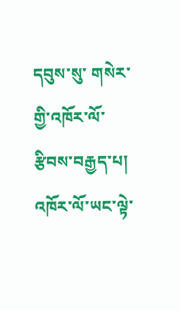དབུས་སུ་ གསེར་གྱི་འཁོར་ལོ་རྩིབས་བརྒྱད་པ། འཁོར་ལོ་ཡང་ལྟེ་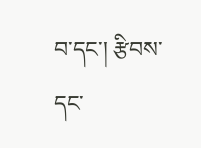བ་དང་། རྩིབས་དང་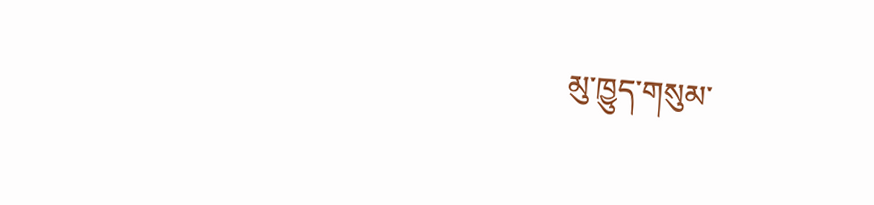མུ་ཁྱུད་གསུམ་